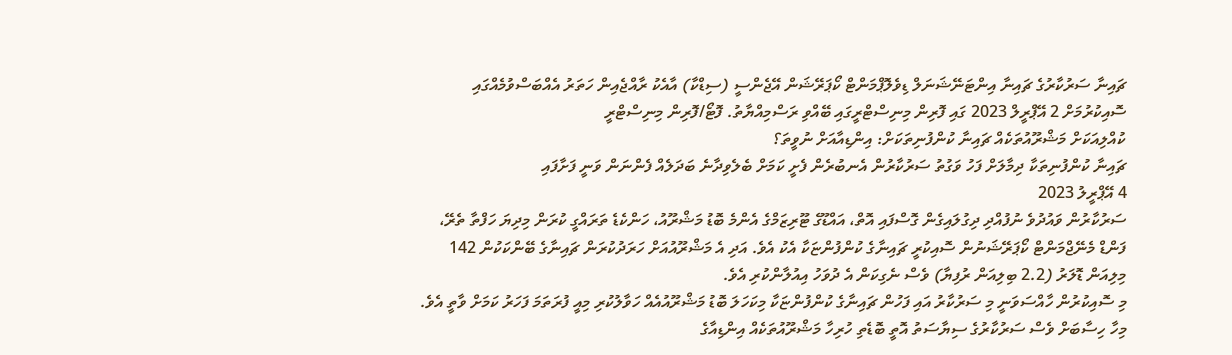ޗައިނާ ސަރުކާރުގެ ޗައިނާ އިންޓަނޭޝަނަލް ޑިވެލޮޕްމަންޓް ކޯޕަރޭޝަން އޭޖެންސީ (ސިޑްކާ) އާއެކު ރާއްޖެއިން ހަތަރު އެއްބަސްވުމެއްގައި ސޮއިކުރުމަށް 2 އޭޕްރީލް 2023 ގައި ފޮރިން މިނިސްޓްރީގައި ބޭއްވި ރަސްމިއްޔާތު. ފޮޓޯ/ފޮރިން މިނިސްޓްރީ
ކުއްލިއަކަށް މަޝްރޫއުތަކެއް ޗައިނާ ކުންފުނިތަކަށް: އިންޑިއާއަށް ނުވީތަ؟
ޗައިނާ ކުންފުނިތަކާ ދިމާލަށް ފަހު ވަގުތު ސަރުކާރުން އެނބުރެން ފެށީ ކަމަށް ބެލެވިދާނެ ބަދަލެއް ފެންނަން ވަނީ ފަށާފައި
4 އޭޕްރީލު 2023
ސަރުކާރުން ވައުދުވެ ނުފުއްދި ދިގުލައިގެން ގޮސްފައި އޮތް، އައްޑޫގެ ޓޫރިޒަމްގެ އެންމެ ބޮޑު މަޝްރޫއު، ހަންކެޑެ ތަރައްގީ ކުރަން މިދިޔަ ހަފްތާ ތެރޭ، ފަންޑް މެނޭޖްމަންޓް ކޯޕަރޭޝަނުން ސޮއިކުރީ ޗައިނާގެ ކުންފުންޏަކާ އެކު އެވެ. އަދި އެ މަޝްރޫއުއަށް ހަރަދުކުރަން ޗައިނާގެ ބޭންކަކުން 142 މިލިއަން ޑޮލަރު (2.2 ބިލިއަން ރުފިޔާ) ވެސް ނެގިކަން އެ ދުވަހު އިއުލާންކުރި އެވެ.
މި ސޮއިކުރުން ހާއްސަވަނީ މި ސަރުކާރު އައި ފަހުން ޗައިނާގެ ކުންފުންޏަކާ މިކަހަލަ ބޮޑު މަޝްރޫއުއެއް ހަވާލުކުރި މިއީ ފުރަތަމަ ފަހަރު ކަމަށް ވާތީ އެވެ. މިހާ ހިސާބަށް ވެސް ސަރުކާރުގެ ސިޔާސަތު އޮތީ ބޮޑެތި ހުރިހާ މަޝްރޫއުތަކެއް އިންޑިއާގެ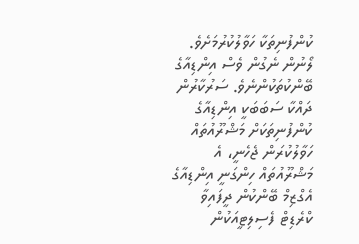ކުންފުނިތަކާ ހަވާލުކުރުމަށެވެ. ލޯނުން ނެގުން ވެސް އިންޑިއާގެ ބޭންކުތަކުންނެވެ. ސަރުކާރުން ދައްކާ ސަބަބަކީ އިންޑިއާގެ ކުންފުނިތަކަށް މަޝްރޫއުތައް ހަވާލުކުރަން ޖެހެނީ، އެ މަޝްރޫއުތައް ހިންގަނީ އިންޑިއާގެ އެގްޒިމް ބޭންކުން ދީފައިވާ ކްރެޑިޓް ފެސިލިޓީއަކުން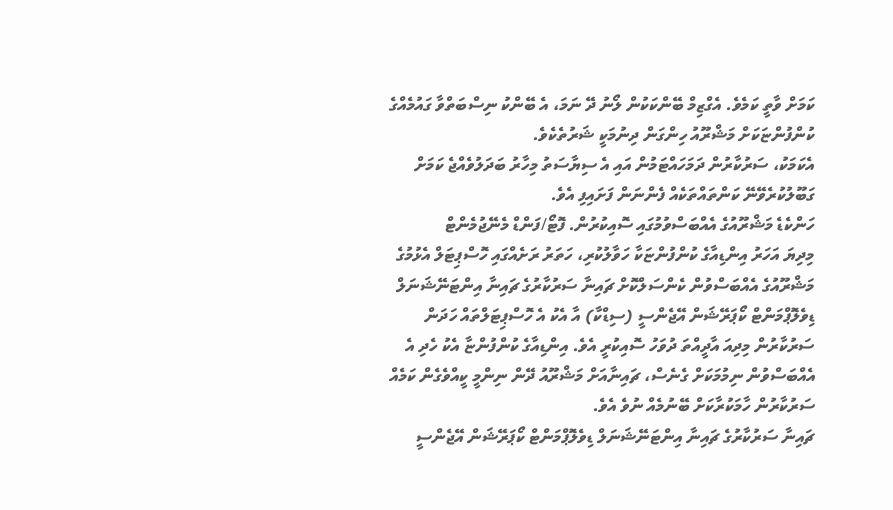ކަމަށް ވާތީ ކަމެވެ. އެގްޒިމް ބޭންކަކުން ލޯނު ދޭ ނަމަ، އެ ބޭންކު ނިސްބަތްވާ ގައުމެއްގެ ކުންފުންޏަކަށް މަޝްރޫއު ހިންގަން ދިނުމަކީ ޝަރުތެކެވެ.
އެކަމަކު، ސަރުކާރުން ދަމަހައްޓަމުން އައި އެ ސިޔާސަތު މިހާރު ބަދަލުވެއްޖެ ކަމަށް ގަބޫލުކުރެވޭނޭ ކަންތައްތަކެއް ފެންނަން ފަށައިފި އެވެ.
ހަންކެޑެ މަޝްރޫއުގެ އެއްބަސްވުމުގައި ސޮއިކުރުން. ފޮޓޯ/ފަންޑް މެނޭޖުމެންޓް
މިދިޔަ އަހަރު އިންޑިއާގެ ކުންފުންޏަކާ ހަވާލުކުރި، ހަތަރު ރަށެއްގައި ހޮސްޕިޓަލް އެޅުމުގެ މަޝްރޫއުގެ އެއްބަސްވުން ކެންސަލްކޮށް ޗައިނާ ސަރުކާރުގެ ޗައިނާ އިންޓަނޭޝަނަލް ޑިވެލޮޕްމަންޓް ކޯޕަރޭޝަން އޭޖެންސީ (ސިޑްކާ) އާ އެކު އެ ހޮސްޕިޓަލްތައް ހަދަން ސަރުކާރުން މިދިއަ އާދީއްތަ ދުވަހު ސޮއިކުރީ އެވެ. އިންޑިއާގެ ކުންފުންޏާ އެކު ހެދި އެ އެއްބަސްވުން ނިމުމަކަށް ގެނެސް، ޗައިނާއަށް މަޝްރޫއު ދޭން ނިންމީ ކީއްވެގެން ކަމެއް ސަރުކާރުން ހާމަކުރާކަށް ބޭނުމެއް ނުވެ އެވެ.
ޗައިނާ ސަރުކާރުގެ ޗައިނާ އިންޓަނޭޝަނަލް ޑިވެލޮޕްމަންޓް ކޯޕަރޭޝަން އޭޖެންސީ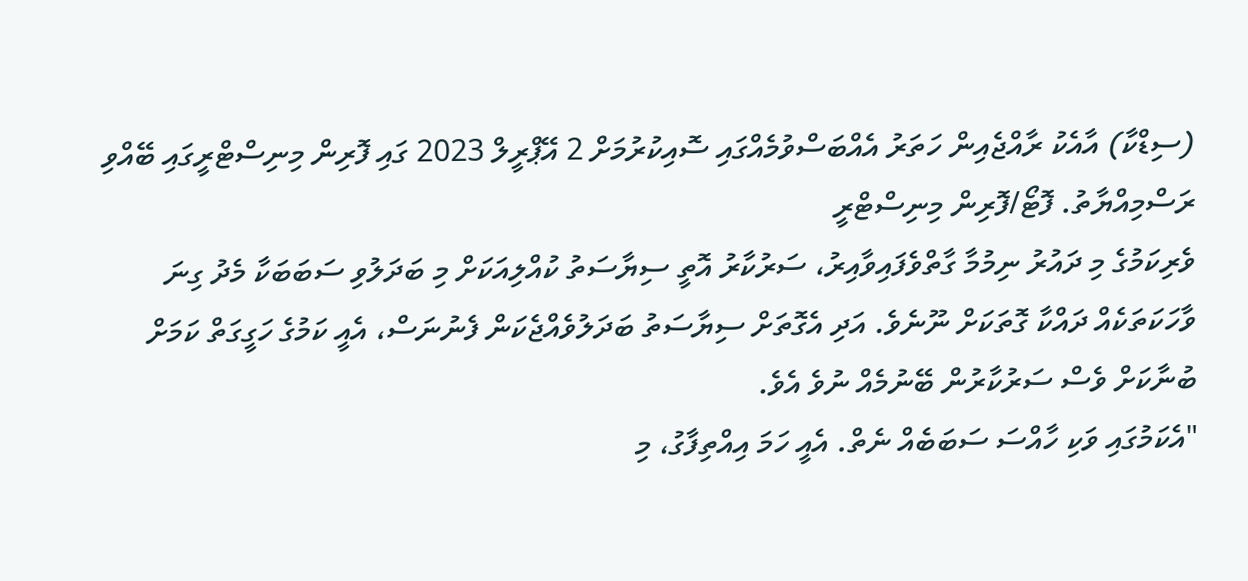(ސިޑްކާ) އާއެކު ރާއްޖެއިން ހަތަރު އެއްބަސްވުމެއްގައި ސޮއިކުރުމަށް 2 އޭޕްރީލް 2023 ގައި ފޮރިން މިނިސްޓްރީގައި ބޭއްވި ރަސްމިއްޔާތު. ފޮޓޯ/ފޮރިން މިނިސްޓްރީ
ވެރިކަމުގެ މި ދައުރު ނިމުމާ ގާތްވެފައިވާއިރު، ސަރުކާރު އޮތީ ސިޔާސަތު ކުއްލިއަކަށް މި ބަދަލުވި ސަބަބަކާ މެދު ގިނަ ވާހަކަތަކެއް ދައްކާ ގޮތަކަށް ނޫނެވެ. އަދި އެގޮތަށް ސިޔާސަތު ބަދަލުވެއްޖެކަން ފެނުނަސް، އެއީ ކަމުގެ ހަގީގަތް ކަމަށް ބުނާކަށް ވެސް ސަރުކާރުން ބޭނުމެއް ނުވެ އެވެ.
"އެކަމުގައި ވަކި ހާއްސަ ސަބަބެއް ނެތް. އެއީ ހަމަ އިއްތިފާގު، މި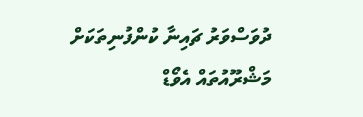ދުވަސްވަރު ޗައިނާ ކުންފުނިތަކަށް މަޝްރޫއުތައް އެވޯޑް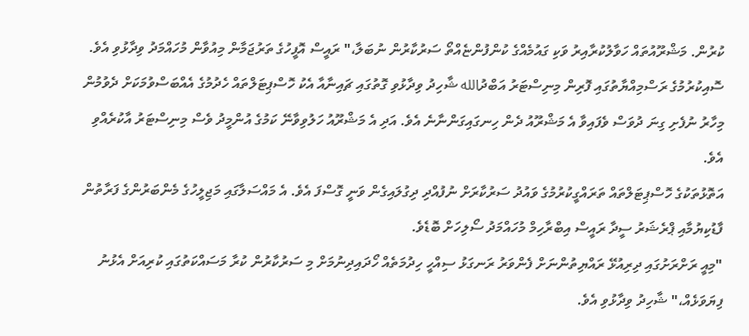ކުރުން. މަޝްރޫއުތައް ހަވާލުކުރާއިރު ވަކި ގައުމެއްގެ ކުންފުންޏެއްތޯ ސަރުކާރުން ނުބަލާ،" ރައީސް އޮފީހުގެ ތަރުޖަމާން މިއުވާން މުހައްމަދު ވިދާޅުވި އެވެ.
ސޮއިކުރުމުގެ ރަސްމިއްޔާތުގައި ފޮރިން މިނިސްޓަރު އަބްދުالله ޝާހިދު ވިދާޅުވި ގޮތުގައި ޗައިނާއާ އެކު ހޮސްޕިޓަލްތައް ހެދުމުގެ އެއްބަސްވުމަކަށް ދެވުމުން މިހާރު ނުފެށި ގިނަ ދުވަސް ވެފައިވާ އެ މަޝްރޫއު ދެން ހިނގައިގަންނާނެ އެވެ. އަދި އެ މަޝްރޫއު ހަލުވިވާނޭ ކަމުގެ އުންމީދު ވެސް މިނިސްޓަރު އާކުރެއްވި އެވެ.
އަތޮޅުތަކުގެ ހޮސްޕިޓަލްތައް ތަރައްގީކުރުމުގެ ވައުދު ސަރުކާރަށް ނުފުއްދި ދިގުލައިގެން ވަނީ ގޮސްފަ އެވެ. އެ މައްސަލާގައި މަޖިލީހުގެ މެންބަރުންގެ ފަރާތުން ފާޑުކިޔުމާއި ޕްރެޝަރު ސީދާ ރައީސް އިބްރާހިމް މުހައްމަދު ސޯލިހަށް ބޮޑެވެ.
"މިއީ ރަށްރަށުގައި ދިރިއުޅޭ ރައްޔިތުންނަށް ފެންވަރު ރަނގަޅު ސިއްހީ ހިދުމަތެއް ހޯދައިދިނުމަށް މި ސަރުކާރުން ކުރާ މަސައްކަތުގައި ކުރިއަށް އެޅުނު ފިޔަވަޅެއް،" ޝާހިދު ވިދާޅުވި އެވެ.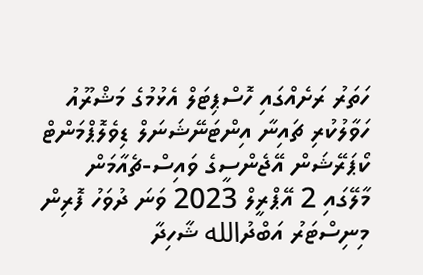ހަތަރު ރަށެއްގައި ހޮސްޕިޓަލް އެޅުމުގެ މަޝްރޫއު ހަވާލުކުރި ޗައިނާ އިންޓަނޭޝަނަލް ޑިވެލޮޕްމަންޓް ކޯޕަރޭޝަން އޭޖެންސީގެ ވައިސް-ޗެއާމަން މާލޭގައި 2 އޭޕްރީލް 2023 ވަނަ ދުވަހު ފޮރިން މިނިސްޓަރު އަބްދުالله ޝާހިދާ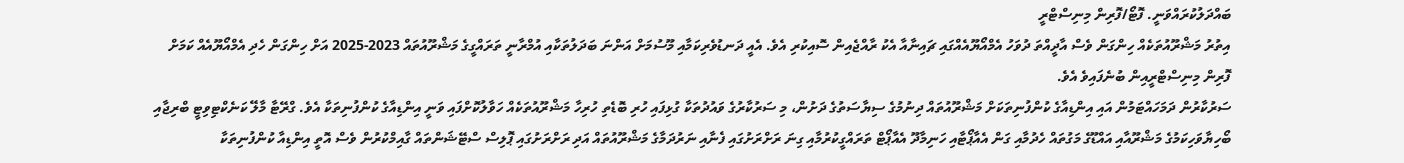ބައްދަލުކުރައްވަނީ. ފޮޓޯ/ފޮރިން މިނިސްޓްރީ
އިތުރު މަޝްރޫއުތަކެއް ހިންގަން ވެސް އާދީއްތަ ދުވަހު އެމްއޯޔޫއެއްގައި ޗައިނާއާ އެކު ރާއްޖެއިން ސޮއިކުރި އެވެ. އެއީ ދަނޑުވެރިކަމާއި މޫސުމަށް އަންނަ ބަދަލުތަކާއި އުމްރާނީ ތަރައްގީގެ މަޝްރޫއުތައް 2023-2025 އަށް ހިންގަން ހެދި އެމްއޯޔޫއެއް ކަމަށް ފޮރިން މިނިސްޓްރީއިން ބުނެފައިވެ އެވެ.
ސަރުކާރުން ދަމަހައްޓަމުން އައި އިންޑިއާގެ ކުންފުނިތަކަށް މަޝްރޫއުތައް ދިނުމުގެ ސިޔާސަތުގެ ދަށުން، މި ސަރުކާރުގެ ވައުދުތަކާ ގުޅިފައި ހުރި ބޮޑެތި ހުރިހާ މަޝްރޫއުތަކެއް ހަވާލުކޮށްފައި ވަނީ އިންޑިއާގެ ކުންފުނިތަކާ އެވެ. ގްރޭޓާ މާލޭ ކަނެކްޓިވިޓީ ބްރިޖާއި ބޯހިޔާވަހިކަމުގެ މަޝްރޫއާއި އައްޑޫގެ މަގުތައް ހެދުމާއި ގަން އެއާޕޯޓާއި ހަނިމާދޫ އެއާޕޯޓް ތަރައްގީކުރުމާއި ގިނަ ރަށްރަށުގައި ފެނާއި ނަރުދަމާގެ މަޝްރޫއުތައް އަދި ރަށްރަށުގައި ޕޮލިސް ސްޓޭޝަންތައް ގާއިމްކުރުން ވެސް އޮތީ އިންޑިއާ ކުންފުނިތަކާ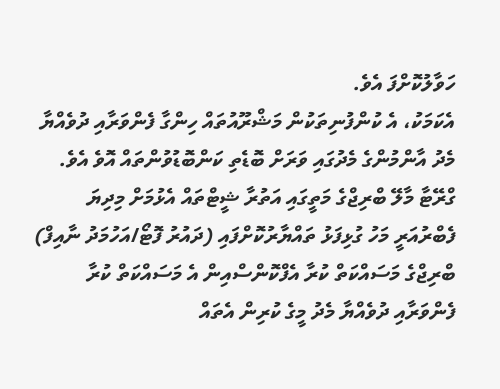ހަވާލުކޮށްފަ އެވެ.
އެކަމަކު، އެ ކުންފުނިތަކުން މަޝްރޫއުތައް ހިންގާ ފެންވަރާއި ދުވެއްޔާ މެދު އާންމުންގެ މެދުގައި ވަރަށް ބޮޑެތި ކަންބޮޑުވުންތައް އޮވެ އެވެ.
ގްރޭޓާ މާލޭ ބްރިޖްގެ މަތީގައި އަތުރާ ޝީޓްތައް އެޅުމަށް މިދިޔަ ފެބްރުއަރީ މަހު ގުޅިފަޅު ތައްޔާރުކޮށްފައި (ދައުރު ފޮޓޯ/އަހުމަދު ނާއިފް)
ބްރިޖްގެ މަސައްކަތް ކުރާ އެފްކޮންސްއިން އެ މަސައްކަތް ކުރާ ފެންވަރާއި ދުވެއްޔާ މެދު މީގެ ކުރިން އެތައް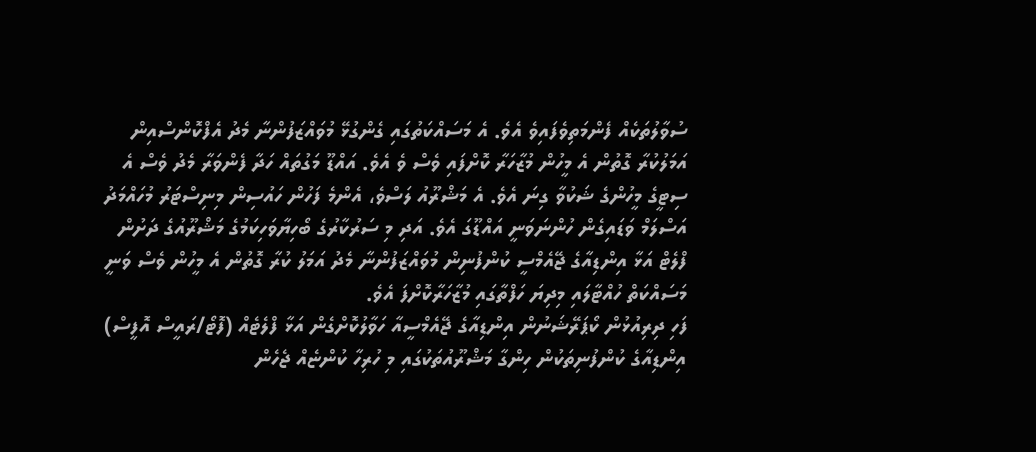ސުވާލުތަކެއް ފެންމަތިވެފައިވެ އެވެ. އެ މަސައްކަތުގައި ގެންގުޅޭ މުވައްޒަފުންނާ މެދު އެފްކޮންސްއިން އަމަލުކުރާ ގޮތުން އެ މީހުން މުޒާހަރާ ކޮށްފައި ވެސް ވެ އެވެ. އައްޑޫ މަގުތައް ހަދާ ފެންވަރާ މެދު ވެސް އެ ސިޓީގެ މީހުންގެ ޝަކުވާ ގިނަ އެވެ. އެ މަޝްރޫއު ލަސްވެ، އެންމެ ފަހުން ހައުސިން މިނިސްޓަރު މުހައްމަދު އަސްލަމް ވަޑައިގެން ހުންނަވަނީ އައްޑޫގަ އެވެ. އަދި މި ސަރުކާރުގެ ބޯހިޔާވަހިކަމުގެ މަޝްރޫއުގެ ދަށުން ފްލެޓް އަޅާ އިންޑިއާގެ ޖޭއެމްސީ ކުންފުނިން މުވައްޒަފުންނާ މެދު އަމަލު ކުރާ ގޮތުން އެ މީހުން ވެސް ވަނީ މަސައްކަތް ހުއްޓާލައި މިދިޔަ ހަފްތާގައި މުޒާހަރާކޮށްފަ އެވެ.
ފަހި ދިރިއުޅުން ކޯޕަރޭޝަނުން އިންޑިއާގެ ޖޭއެމްސީއާ ހަވާލުކޮށްގެން އަޅާ ފްލެޓެއް (ފޮޓޯ/ރައީސް އޮފީސް)
އިންޑިއާގެ ކުންފުނިތަކުން ހިންގާ މަޝްރޫއުތަކުގައި މި ހުރިހާ ކުންޏެއް ޖެހެން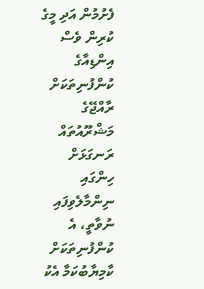ފެށުމުން އަދި މީގެ ކުރިން ވެސް އިންޑިއާގެ ކުންފުނިތަކަށް ރާއްޖޭގެ މަޝްރޫއުތައް ރަނގަޅަށް ހިންގައި ނިންމާލެވިފައި ނުވާތީ، އެ ކުންފުނިތަކަށް ކާމިޔާބުކަމާ އެކު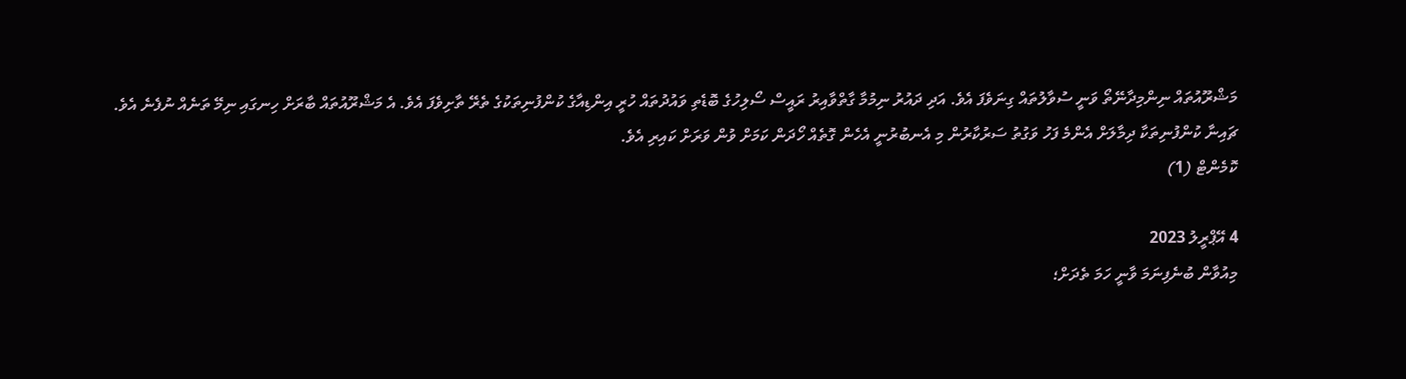މަޝްރޫއުތައް ނިންމިދާނޭތޯ ވަނީ ސުވާލުތައް ގިނަވެފަ އެވެ. އަދި ދައުރު ނިމުމާ ގާތްވާއިރު ރައީސް ސޯލިހުގެ ބޮޑެތި ވައުދުތައް ހުރީ އިންޑިއާގެ ކުންފުނިތަކުގެ ތެރޭ ތާށިވެފަ އެވެ. އެ މަޝްރޫއުތައް ބާރަށް ހިނގައި ނިމޭ ތަނެއް ނުފެނެ އެވެ.
ޗައިނާ ކުންފުނިތަކާ ދިމާލަށް އެންމެ ފަހު ވަގުތު ސަރުކާރުން މި އެނބުރުނީ އެހެން ގޮތެއް ހޯދަން ކަމަށް ވުން ވަރަށް ކައިރި އެވެ.
ކޮމެންޓް (1)

4 އޭޕްރީލު 2023
މިއުވާން ބުނެފިނަމަ ވާނީ ހަމަ ތެދަށް؛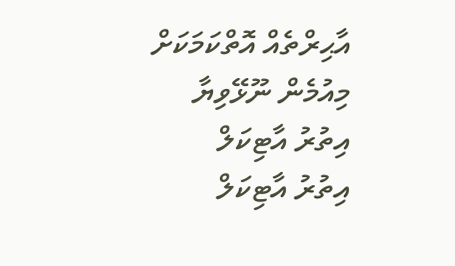އާޙިރްތެއް އޮތްކަމަކަށް މިއުމެން ނޫޅޭވިޔާ
އިތުރު އާޓިކަލް
އިތުރު އާޓިކަލް